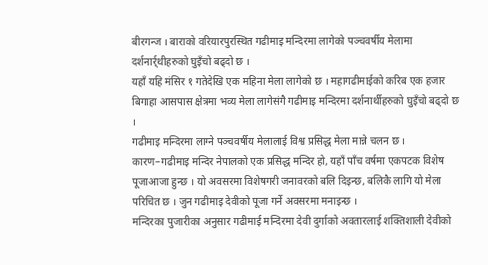बीरगन्ज । बाराको वरियारपुरस्थित गढीमाइ मन्दिरमा लागेको पञ्चवर्षीय मेलामा दर्शनार्र्थीहरुको घुइँचो बढ्दो छ ।
यहाँ यहि मंसिर १ गतेदेखि एक महिना मेला लागेको छ । महागढीमाईको करिब एक हजार बिगाहा आसपास क्षेत्रमा भव्य मेला लागेसंगै गढीमाइ मन्दिरमा दर्शनार्थीहरुको घुइँचो बढ्दो छ ।
गढीमाइ मन्दिरमा लाग्ने पञ्चवर्षीय मेलालाई विश्व प्रसिद्ध मेला मान्ने चलन छ । कारण–गढीमाइ मन्दिर नेपालको एक प्रसिद्ध मन्दिर हो, यहाँ पाँच वर्षमा एकपटक विशेष पूजाआजा हुन्छ । यो अवसरमा विशेषगरी जनावरको बलि दिइन्छ, बलिकै लागि यो मेला परिचित छ । जुन गढीमाइ देवीको पूजा गर्ने अवसरमा मनाइन्छ ।
मन्दिरका पुजारीका अनुसार गढीमाई मन्दिरमा देवी दुर्गाको अवतारलाई शक्तिशाली देवीको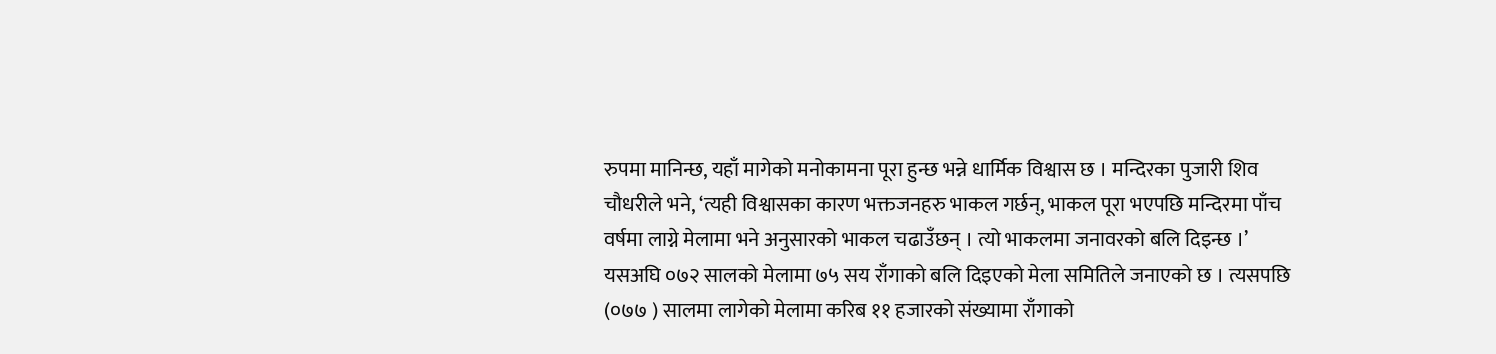रुपमा मानिन्छ, यहाँ मागेको मनोकामना पूरा हुन्छ भन्ने धार्मिक विश्वास छ । मन्दिरका पुजारी शिव चौधरीले भने, ‘त्यही विश्वासका कारण भक्तजनहरु भाकल गर्छन्, भाकल पूरा भएपछि मन्दिरमा पाँच वर्षमा लाग्ने मेलामा भने अनुसारको भाकल चढाउँछन् । त्यो भाकलमा जनावरको बलि दिइन्छ ।’
यसअघि ०७२ सालको मेलामा ७५ सय राँगाको बलि दिइएको मेला समितिले जनाएको छ । त्यसपछि (०७७ ) सालमा लागेको मेलामा करिब ११ हजारको संख्यामा राँगाको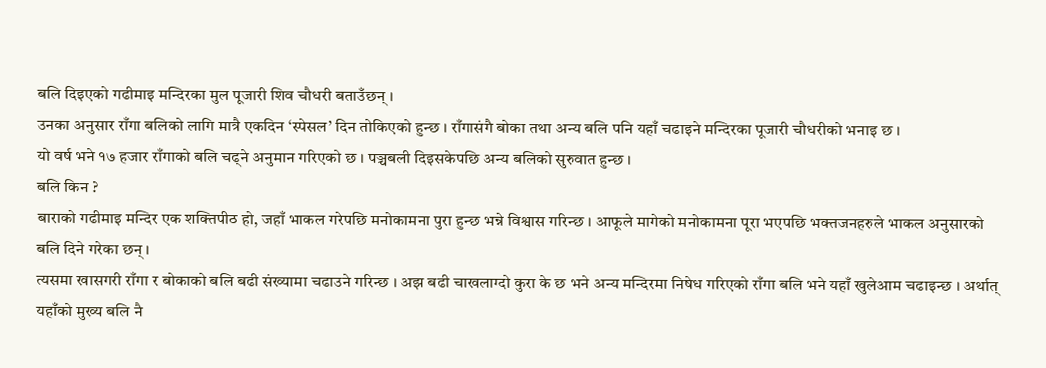बलि दिइएको गढीमाइ मन्दिरका मुल पूजारी शिव चौधरी बताउँछन् ।
उनका अनुसार राँगा बलिको लागि मात्रै एकदिन ‘स्पेसल’ दिन तोकिएको हुन्छ । राँगासंगै बोका तथा अन्य बलि पनि यहाँ चढाइने मन्दिरका पूजारी चौधरीको भनाइ छ ।
यो वर्ष भने १७ हजार राँगाको बलि चढ्ने अनुमान गरिएको छ । पञ्चबली दिइसकेपछि अन्य बलिको सुरुवात हुन्छ ।
बलि किन ?
बाराको गढीमाइ मन्दिर एक शक्तिपीठ हो, जहाँ भाकल गरेपछि मनोकामना पुरा हुन्छ भन्ने विश्वास गरिन्छ । आफूले मागेको मनोकामना पूरा भएपछि भक्तजनहरुले भाकल अनुसारको बलि दिने गरेका छन् ।
त्यसमा खासगरी राँगा र बोकाको बलि बढी संख्यामा चढाउने गरिन्छ । अझ बढी चाखलाग्दो कुरा के छ भने अन्य मन्दिरमा निषेध गरिएको राँगा बलि भने यहाँ खुलेआम चढाइन्छ । अर्थात् यहाँको मुख्य बलि नै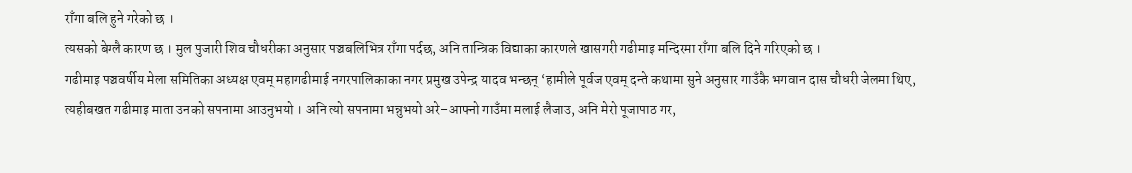राँगा बलि हुने गरेको छ ।
त्यसको बेग्लै कारण छ । मुल पुजारी शिव चौधरीका अनुसार पञ्चबलिभित्र राँगा पर्दछ, अनि तान्त्रिक विद्याका कारणले खासगरी गढीमाइ मन्दिरमा राँगा बलि दिने गरिएको छ ।
गढीमाइ पञ्चवर्षीय मेला समितिका अध्यक्ष एवम् महागढीमाई नगरपालिकाका नगर प्रमुख उपेन्द्र यादव भन्छन् ‘हामीले पूर्वज एवम् दन्ते कथामा सुने अनुसार गाउँकै भगवान दास चौधरी जेलमा थिए, त्यहीबखत गढीमाइ माता उनको सपनामा आउनुभयो । अनि त्यो सपनामा भन्नुभयो अरे–आफ्नो गाउँमा मलाई लैजाउ, अनि मेरो पूजापाठ गर,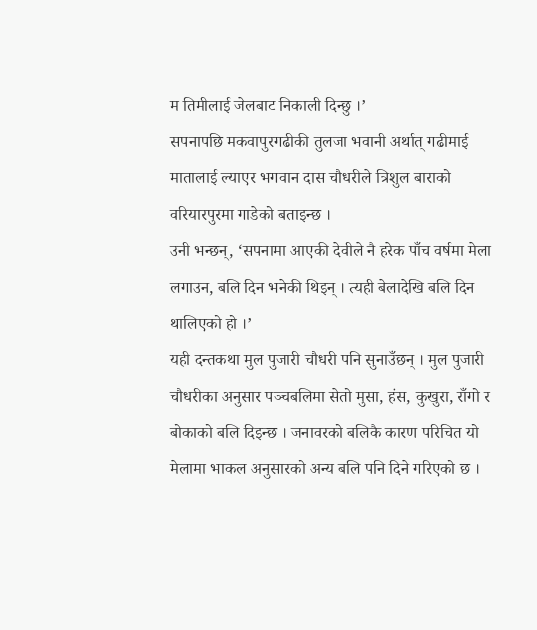म तिमीलाई जेलबाट निकाली दिन्छु ।’
सपनापछि मकवापुरगढीकी तुलजा भवानी अर्थात् गढीमाई मातालाई ल्याएर भगवान दास चौधरीले त्रिशुल बाराको वरियारपुरमा गाडेको बताइन्छ ।
उनी भन्छन्, ‘सपनामा आएकी देवीले नै हरेक पाँच वर्षमा मेला लगाउन, बलि दिन भनेकी थिइन् । त्यही बेलादेखि बलि दिन थालिएको हो ।’
यही दन्तकथा मुल पुजारी चौधरी पनि सुनाउँछन् । मुल पुजारी चौधरीका अनुसार पञ्चबलिमा सेतो मुसा, हंस, कुखुरा, राँगो र बोकाको बलि दिइन्छ । जनावरको बलिकै कारण परिचित यो मेलामा भाकल अनुसारको अन्य बलि पनि दिने गरिएको छ ।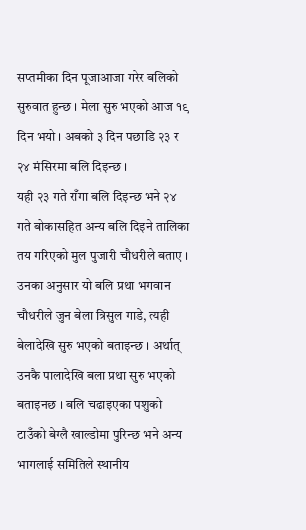सप्तमीका दिन पूजाआजा गरेर बलिको सुरुवात हुन्छ । मेला सुरु भएको आज १९ दिन भयो । अबको ३ दिन पछाडि २३ र २४ मंसिरमा बलि दिइन्छ ।
यही २३ गते राँगा बलि दिइन्छ भने २४ गते बोकासहित अन्य बलि दिइने तालिका तय गरिएको मुल पुजारी चौधरीले बताए ।
उनका अनुसार यो बलि प्रथा भगवान चौधरीले जुन बेला त्रिसुल गाडे, त्यही बेलादेखि सुरु भएको बताइन्छ । अर्थात् उनकै पालादेखि बला प्रथा सुरु भएको बताइनछ । बलि चढाइएका पशुको टाउँको बेग्लै खाल्डोमा पुरिन्छ भने अन्य भागलाई समितिले स्थानीय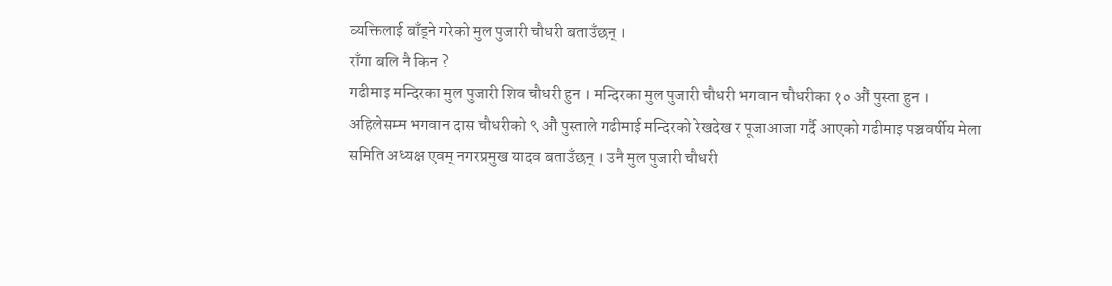व्यक्तिलाई बाँड्ने गरेको मुल पुजारी चौधरी बताउँछन् ।
राँगा बलि नै किन ?
गढीमाइ मन्दिरका मुल पुजारी शिव चौधरी हुन । मन्दिरका मुल पुजारी चौधरी भगवान चौधरीका १० औं पुस्ता हुन ।
अहिलेसम्म भगवान दास चौधरीको ९ औं पुस्ताले गढीमाई मन्दिरको रेखदेख र पूजाआजा गर्दै आएको गढीमाइ पञ्चवर्षीय मेला समिति अध्यक्ष एवम् नगरप्रमुख यादव बताउँछन् । उनै मुल पुजारी चौधरी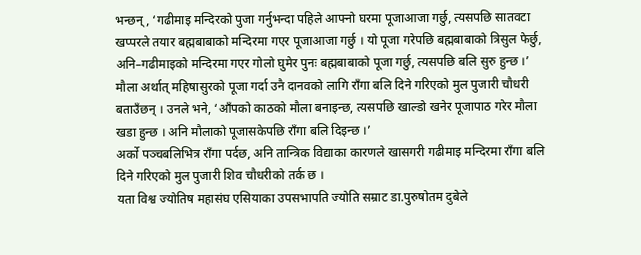भन्छन्, ‘गढीमाइ मन्दिरको पुजा गर्नुभन्दा पहिले आफ्नो घरमा पूजाआजा गर्छु, त्यसपछि सातवटा खप्परले तयार बह्मबाबाको मन्दिरमा गएर पूजाआजा गर्छु । यो पूजा गरेपछि बह्मबाबाको त्रिसुल फेर्छु, अनि–गढीमाइको मन्दिरमा गएर गोलो घुमेर पुनः बह्मबाबाको पूजा गर्छु, त्यसपछि बलि सुरु हुन्छ ।’
मौला अर्थात् महिषासुरको पूजा गर्दा उनै दानवको लागि राँगा बलि दिने गरिएको मुल पुजारी चौधरी बताउँछन् । उनले भने, ‘आँपको काठको मौला बनाइन्छ, त्यसपछि खाल्डो खनेर पूजापाठ गरेर मौला खडा हुन्छ । अनि मौलाको पूजासकेपछि राँगा बलि दिइन्छ ।’
अर्को पञ्चबलिभित्र राँगा पर्दछ, अनि तान्त्रिक विद्याका कारणले खासगरी गढीमाइ मन्दिरमा राँगा बलि दिने गरिएको मुल पुजारी शिव चौधरीको तर्क छ ।
यता विश्व ज्योतिष महासंघ एसियाका उपसभापति ज्योति सम्राट डा.पुरुषोतम दुबेले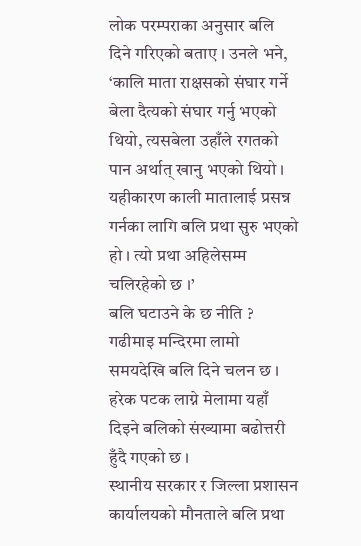लोक परम्पराका अनुसार बलि दिने गरिएको बताए । उनले भने, ‘कालि माता राक्षसको संघार गर्ने बेला दैत्यको संघार गर्नु भएको थियो, त्यसबेला उहाँले रगतको पान अर्थात् खानु भएको थियो । यहीकारण काली मातालाई प्रसन्न गर्नका लागि बलि प्रथा सुरु भएको हो । त्यो प्रथा अहिलेसम्म चलिरहेको छ ।’
बलि घटाउने के छ नीति ?
गढीमाइ मन्दिरमा लामो समयदेखि बलि दिने चलन छ । हरेक पटक लाग्ने मेलामा यहाँ दिइने बलिको संख्यामा बढोत्तरी हुँदै गएको छ ।
स्थानीय सरकार र जिल्ला प्रशासन कार्यालयको मौनताले बलि प्रथा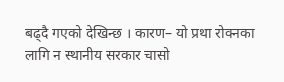बढ्दै गएको देखिन्छ । कारण– यो प्रथा रोक्नका लागि न स्थानीय सरकार चासो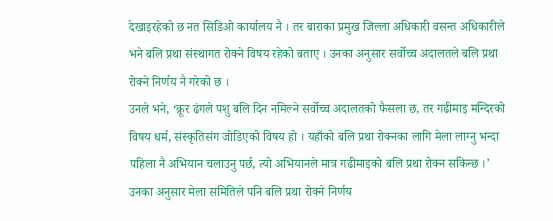देखाइरहेको छ नत सिडिओ कार्यालय नै । तर बाराका प्रमुख जिल्ला अधिकारी वसन्त अधिकारीले भने बलि प्रथा संस्थागत रोक्ने विषय रहेको बताए । उनका अनुसार सर्वोच्च अदालतले बलि प्रथा रोक्ने निर्णय नै गरेको छ ।
उनले भने, ‘क्रूर ढंगले पशु बलि दिन नमिल्ने सर्वोच्च अदालतको फैसला छ, तर गढीमाइ मन्दिरको विषय धर्म, संस्कृतिसंग जोडिएको विषय हो । यहाँको बलि प्रथा रोक्नका लागि मेला लाग्नु भन्दा पहिला नै अभियान चलाउनु पर्छ, त्यो अभियानले मात्र गढीमाइको बलि प्रथा रोक्न सकिन्छ ।’
उनका अनुसार मेला समितिले पनि बलि प्रथा रोक्ने निर्णय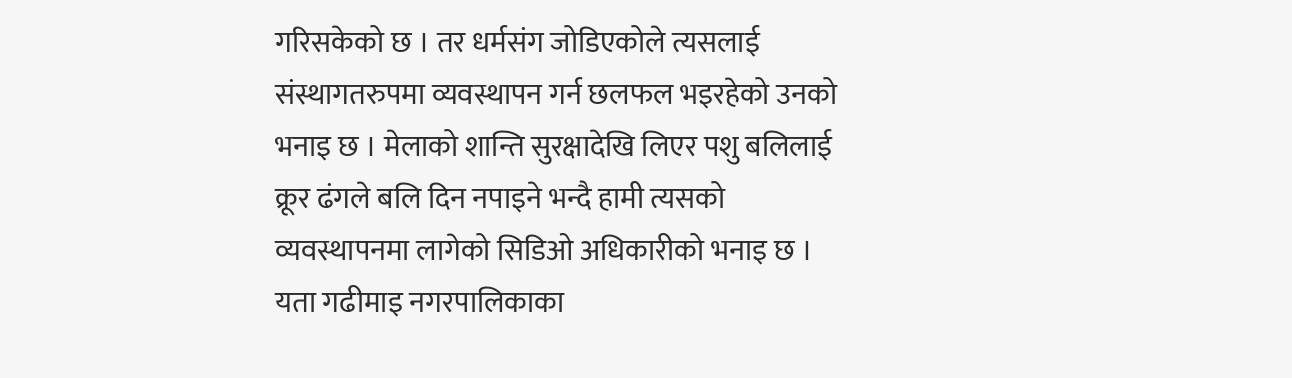गरिसकेको छ । तर धर्मसंग जोडिएकोले त्यसलाई संस्थागतरुपमा व्यवस्थापन गर्न छलफल भइरहेको उनको भनाइ छ । मेलाको शान्ति सुरक्षादेखि लिएर पशु बलिलाई क्रूर ढंगले बलि दिन नपाइने भन्दै हामी त्यसको व्यवस्थापनमा लागेको सिडिओ अधिकारीको भनाइ छ ।
यता गढीमाइ नगरपालिकाका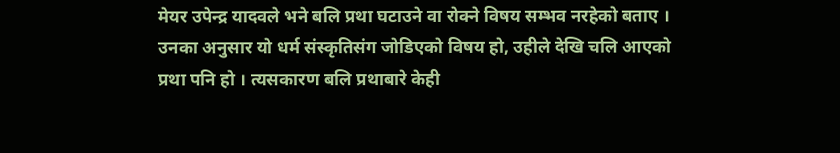मेयर उपेन्द्र यादवले भने बलि प्रथा घटाउने वा रोक्ने विषय सम्भव नरहेको बताए । उनका अनुसार यो धर्म संस्कृतिसंग जोडिएको विषय हो, उहीले देखि चलि आएको प्रथा पनि हो । त्यसकारण बलि प्रथाबारे केही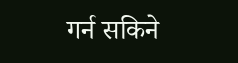गर्न सकिने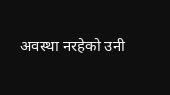अवस्था नरहेको उनी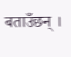बताउँछन् ।